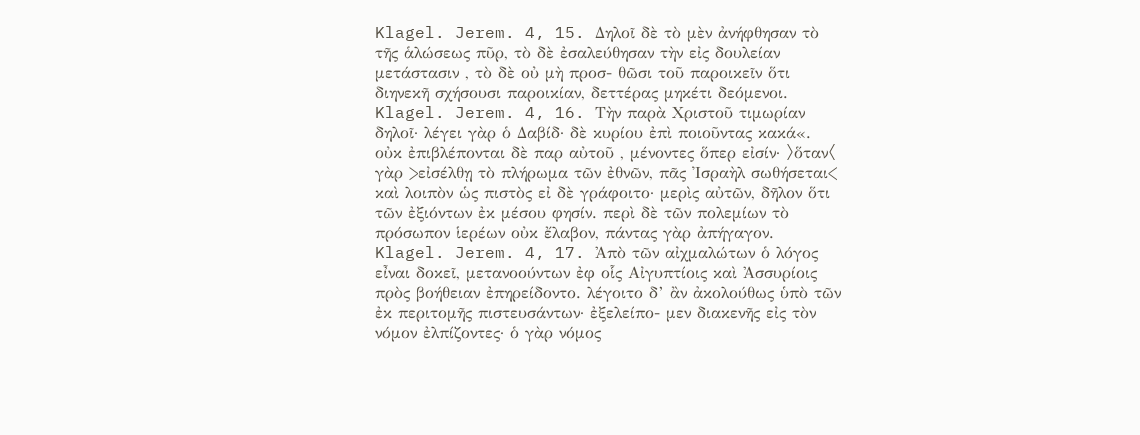Klagel. Jerem. 4, 15. Δηλοῖ δὲ τὸ μὲν ἀνήφθησαν τὸ τῆς ἁλώσεως πῦρ, τὸ δὲ ἐσαλεύθησαν τὴν εἰς δουλείαν μετάστασιν , τὸ δὲ οὐ μὴ προσ- θῶσι τοῦ παροικεῖν ὅτι διηνεκῆ σχήσουσι παροικίαν, δεττέρας μηκέτι δεόμενοι. Klagel. Jerem. 4, 16. Τὴν παρὰ Χριστοῦ τιμωρίαν δηλοῖ· λέγει γὰρ ὁ Δαβίδ· δὲ κυρίου ἐπὶ ποιοῦντας κακά«. οὐκ ἐπιβλέπονται δὲ παρ αὐτοῦ , μένοντες ὅπερ εἰσίν· 〉ὅταν〈 γὰρ >εἰσέλθῃ τὸ πλήρωμα τῶν ἐθνῶν, πᾶς Ἰσραὴλ σωθήσεται< καὶ λοιπὸν ὡς πιστὸς εἰ δὲ γράφοιτο· μερὶς αὐτῶν, δῆλον ὅτι τῶν ἐξιόντων ἐκ μέσου φησίν. περὶ δὲ τῶν πολεμίων τὸ πρόσωπον ἱερέων οὐκ ἔλαβον, πάντας γὰρ ἀπήγαγον. Klagel. Jerem. 4, 17. Ἀπὸ τῶν αἰχμαλώτων ὁ λόγος εἶναι δοκεῖ, μετανοούντων ἐφ οἷς Αἰγυπτίοις καὶ Ἀσσυρίοις πρὸς βοήθειαν ἐπηρείδοντο. λέγοιτο δ’ ἂν ἀκολούθως ὑπὸ τῶν ἐκ περιτομῆς πιστευσάντων· ἐξελείπο- μεν διακενῆς εἰς τὸν νόμον ἐλπίζοντες· ὁ γὰρ νόμος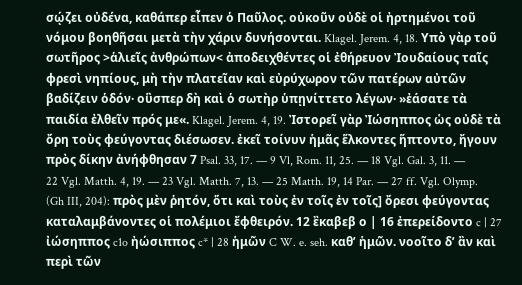σῴζει οὐδένα, καθάπερ εἶπεν ὁ Παῦλος. οὐκοῦν οὐδὲ οἱ ἠρτημένοι τοῦ νόμου βοηθῆσαι μετὰ τὴν χάριν δυνήσονται. Klagel. Jerem. 4, 18. Υπὸ γὰρ τοῦ σωτῆρος >ἁλιεῖς ἀνθρώπων< ἀποδειχθέντες οἱ ἐθήρευον Ἰουδαίους ταῖς φρεσὶ νηπίους, μὴ τὴν πλατεῖαν καὶ εὐρύχωρον τῶν πατέρων αὐτῶν βαδίζειν ὁδόν· οὓσπερ δὴ καὶ ὁ σωτὴρ ὑπῃνίττετο λέγων· »ἐάσατε τὰ παιδία ἐλθεῖν πρός με«. Klagel. Jerem. 4, 19. Ἰστορεῖ γὰρ Ἰώσηππος ὡς οὐδὲ τὰ ὄρη τοὺς φεύγοντας διέσωσεν. ἐκεῖ τοίνυν ἡμᾶς ἕλκοντες ἥπτοντο, ἤγουν πρὸς δίκην ἀνήφθησαν 7 Psal. 33, 17. — 9 Vl, Rom. 11, 25. — 18 Vgl. Gal. 3, 11. — 22 Vgl. Matth. 4, 19. — 23 Vgl. Matth. 7, 13. — 25 Matth. 19, 14 Par. — 27 ff. Vgl. Olymp. (Gh III, 204): πρὸς μὲν ῥητόν, ὅτι καὶ τοὺς ἐν τοῖς ἐν τοῖς] ὄρεσι φεύγοντας καταλαμβάνοντες οἱ πολέμιοι ἔφθειρόν. 12 ἒκαβεβ ο | 16 ἐπερείδοντο c | 27 ἰώσηππος c1o ἠώσιππος c* | 28 ἡμῶν C W. e. seh. καθ’ ἡμῶν. νοοῖτο δ’ ἂν καὶ περὶ τῶν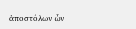ἀποστόλων ὧν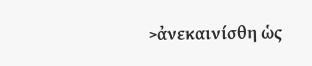>ἀνεκαινίσθη ὡς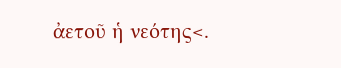ἀετοῦ ἡ νεότης<.